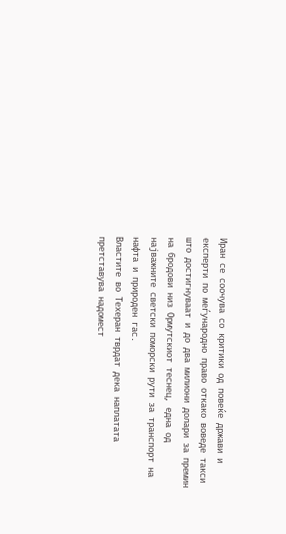Иран се соочува со критики од повеќе држави и експерти по меѓународно право откако воведе такси што достигнуваат и до два милиони долари за премин на бродови низ Ормутскиот теснец, една од најважните светски поморски рути за транспорт на нафта и природен гас.
Властите во Техеран тврдат дека наплатата претставува надомест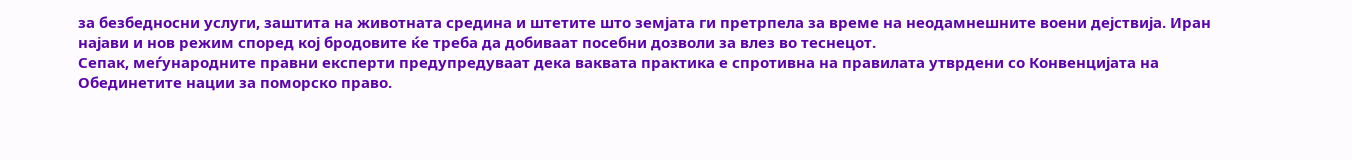за безбедносни услуги, заштита на животната средина и штетите што земјата ги претрпела за време на неодамнешните воени дејствија. Иран најави и нов режим според кој бродовите ќе треба да добиваат посебни дозволи за влез во теснецот.
Сепак, меѓународните правни експерти предупредуваат дека ваквата практика е спротивна на правилата утврдени со Конвенцијата на Обединетите нации за поморско право.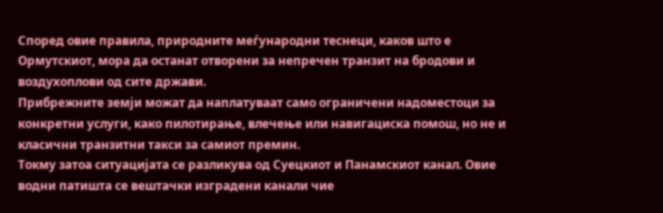Според овие правила, природните меѓународни теснеци, каков што е Ормутскиот, мора да останат отворени за непречен транзит на бродови и воздухоплови од сите држави.
Прибрежните земји можат да наплатуваат само ограничени надоместоци за конкретни услуги, како пилотирање, влечење или навигациска помош, но не и класични транзитни такси за самиот премин.
Токму затоа ситуацијата се разликува од Суецкиот и Панамскиот канал. Овие водни патишта се вештачки изградени канали чие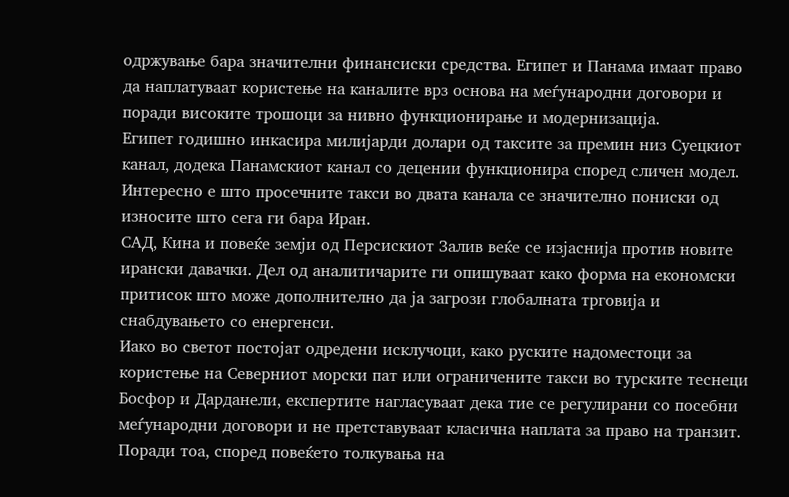одржување бара значителни финансиски средства. Египет и Панама имаат право да наплатуваат користење на каналите врз основа на меѓународни договори и поради високите трошоци за нивно функционирање и модернизација.
Египет годишно инкасира милијарди долари од таксите за премин низ Суецкиот канал, додека Панамскиот канал со децении функционира според сличен модел. Интересно е што просечните такси во двата канала се значително пониски од износите што сега ги бара Иран.
САД, Кина и повеќе земји од Персискиот Залив веќе се изјаснија против новите ирански давачки. Дел од аналитичарите ги опишуваат како форма на економски притисок што може дополнително да ја загрози глобалната трговија и снабдувањето со енергенси.
Иако во светот постојат одредени исклучоци, како руските надоместоци за користење на Северниот морски пат или ограничените такси во турските теснеци Босфор и Дарданели, експертите нагласуваат дека тие се регулирани со посебни меѓународни договори и не претставуваат класична наплата за право на транзит.
Поради тоа, според повеќето толкувања на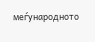меѓународното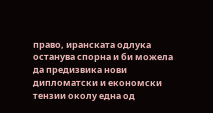право, иранската одлука останува спорна и би можела да предизвика нови дипломатски и економски тензии околу една од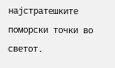најстратешките поморски точки во светот.